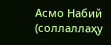Асмо Набий (соллаллаҳу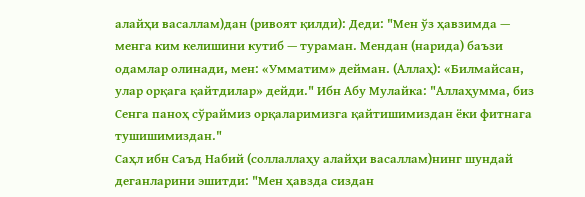алайҳи васаллам)дан (ривоят қилди): Деди: "Мен ўз ҳавзимда — менга ким келишини кутиб — тураман. Мендан (нарида) баъзи одамлар олинади, мен: «Умматим» дейман. (Аллаҳ): «Билмайсан, улар орқага қайтдилар» дейди." Ибн Абу Мулайка: "Аллаҳумма, биз Сенга паноҳ сўраймиз орқаларимизга қайтишимиздан ёки фитнага тушишимиздан."
Саҳл ибн Саъд Набий (соллаллаҳу алайҳи васаллам)нинг шундай деганларини эшитди: "Мен ҳавзда сиздан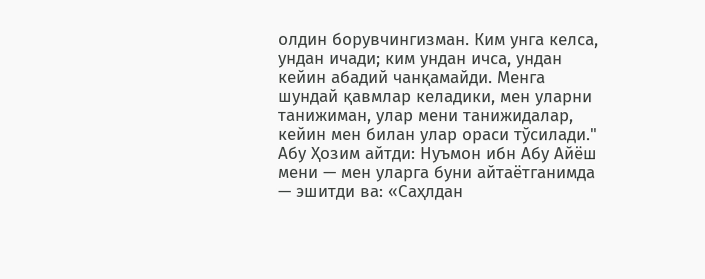олдин борувчингизман. Ким унга келса, ундан ичади; ким ундан ичса, ундан кейин абадий чанқамайди. Менга шундай қавмлар келадики, мен уларни танижиман, улар мени танижидалар, кейин мен билан улар ораси тўсилади."
Абу Ҳозим айтди: Нуъмон ибн Абу Айёш мени — мен уларга буни айтаётганимда — эшитди ва: «Саҳлдан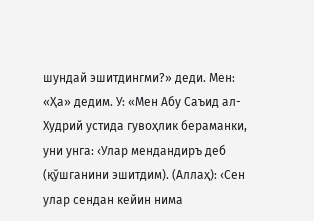шундай эшитдингми?» деди. Мен: «Ҳа» дедим. У: «Мен Абу Саъид ал-Худрий устида гувоҳлик бераманки, уни унга: ‹Улар мендандиръ деб (қўшганини эшитдим). (Аллаҳ): ‹Сен улар сендан кейин нима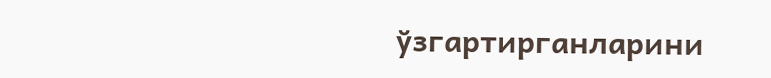ўзгартирганларини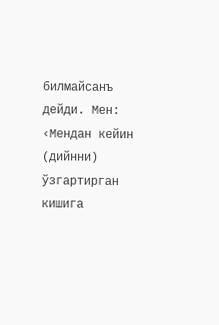билмайсанъ дейди. Мен: ‹Мендан кейин (дийнни) ўзгартирган кишига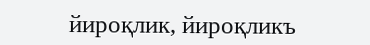йироқлик, йироқликъ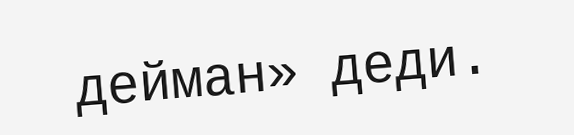дейман» деди.